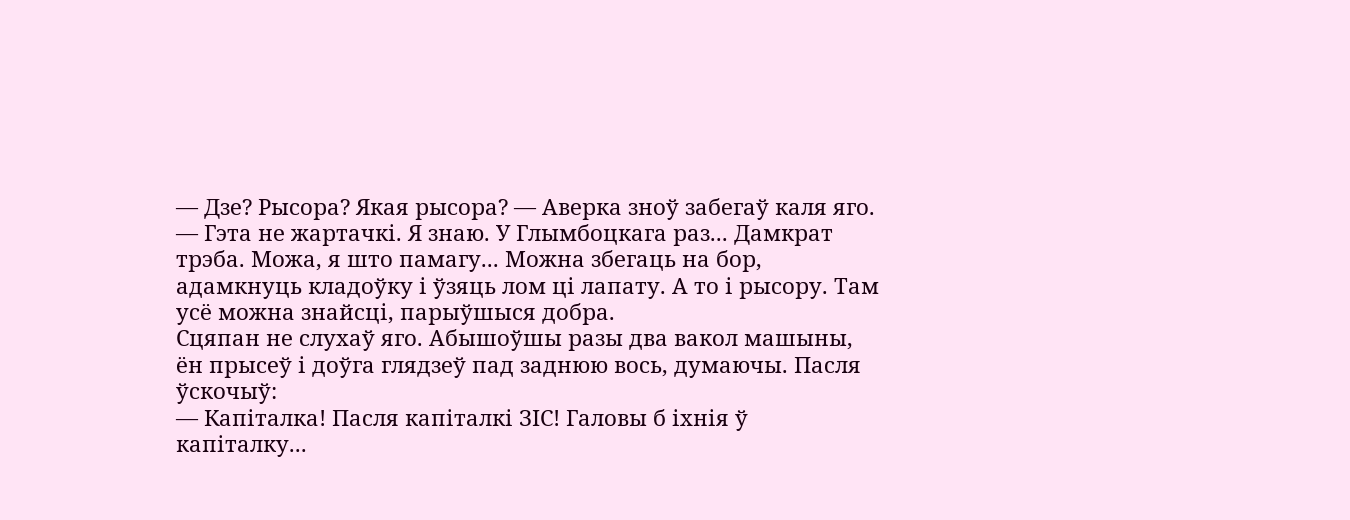— Дзе? Рысора? Якая рысора? — Аверка зноў забегаў каля яго. — Гэта не жартачкі. Я знаю. У Глымбоцкага раз... Дамкрат трэба. Можа, я што памагу... Можна збегаць на бор, адамкнуць кладоўку і ўзяць лом ці лапату. А то і рысору. Там усё можна знайсці, парыўшыся добра.
Сцяпан не слухаў яго. Абышоўшы разы два вакол машыны, ён прысеў і доўга глядзеў пад заднюю вось, думаючы. Пасля ўскочыў:
— Капіталка! Пасля капіталкі ЗІС! Галовы б іхнія ў капіталку...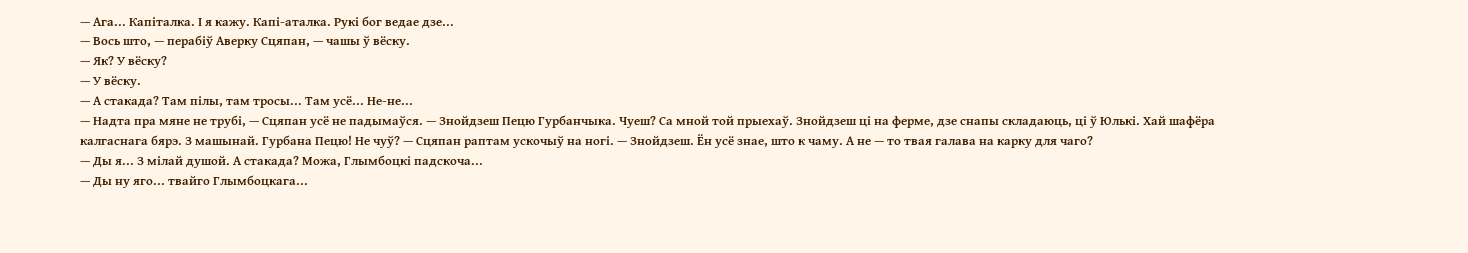— Ага... Капіталка. І я кажу. Капі-аталка. Рукі бог ведае дзе...
— Вось што, — перабіў Аверку Сцяпан, — чашы ў вёску.
— Як? У вёску?
— У вёску.
— А стакада? Там пілы, там тросы... Там усё... Не-не...
— Надта пра мяне не трубі, — Сцяпан усё не падымаўся. — Знойдзеш Пецю Гурбанчыка. Чуеш? Са мной той прыехаў. Знойдзеш ці на ферме, дзе снапы складаюць, ці ў Юлькі. Хай шафёра калгаснага бярэ. З машынай. Гурбана Пецю! Не чуў? — Сцяпан раптам ускочыў на ногі. — Знойдзеш. Ён усё знае, што к чаму. А не — то твая галава на карку для чаго?
— Ды я... З мілай душой. А стакада? Можа, Глымбоцкі падскоча...
— Ды ну яго... твайго Глымбоцкага...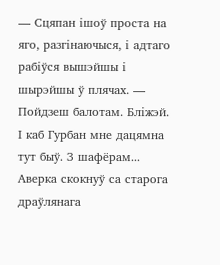— Сцяпан ішоў проста на яго, разгінаючыся, і адтаго рабіўся вышэйшы і шырэйшы ў плячах. — Пойдзеш балотам. Бліжэй. І каб Гурбан мне дацямна тут быў. З шафёрам...
Аверка скокнуў са старога драўлянага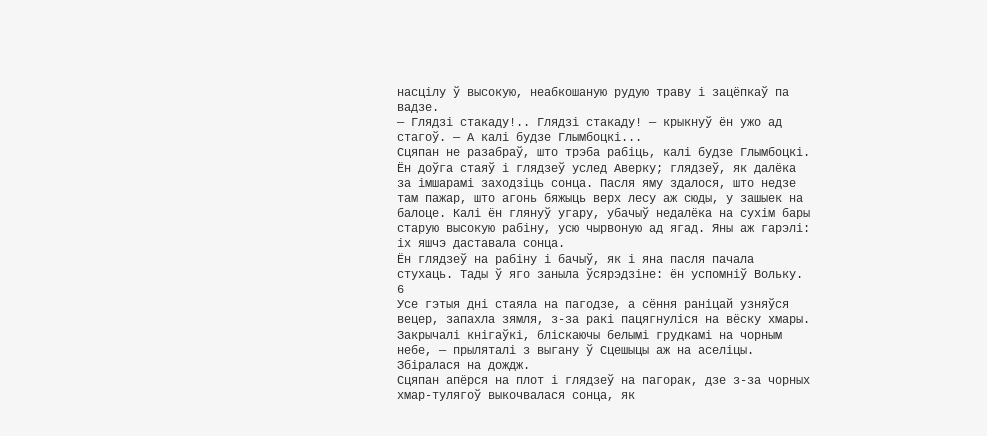насцілу ў высокую, неабкошаную рудую траву і зацёпкаў па вадзе.
— Глядзі стакаду!.. Глядзі стакаду! — крыкнуў ён ужо ад стагоў. — А калі будзе Глымбоцкі...
Сцяпан не разабраў, што трэба рабіць, калі будзе Глымбоцкі.
Ён доўга стаяў і глядзеў услед Аверку; глядзеў, як далёка за імшарамі заходзіць сонца. Пасля яму здалося, што недзе там пажар, што агонь бяжыць верх лесу аж сюды, у зашыек на балоце. Калі ён глянуў угару, убачыў недалёка на сухім бары старую высокую рабіну, усю чырвоную ад ягад. Яны аж гарэлі: іх яшчэ даставала сонца.
Ён глядзеў на рабіну і бачыў, як і яна пасля пачала стухаць. Тады ў яго заныла ўсярэдзіне: ён успомніў Вольку.
6
Усе гэтыя дні стаяла на пагодзе, а сёння раніцай узняўся вецер, запахла зямля, з-за ракі пацягнуліся на вёску хмары. Закрычалі кнігаўкі, бліскаючы белымі грудкамі на чорным небе, — прыляталі з выгану ў Сцешыцы аж на аселіцы.
Збіралася на дождж.
Сцяпан апёрся на плот і глядзеў на пагорак, дзе з-за чорных хмар-тулягоў выкочвалася сонца, як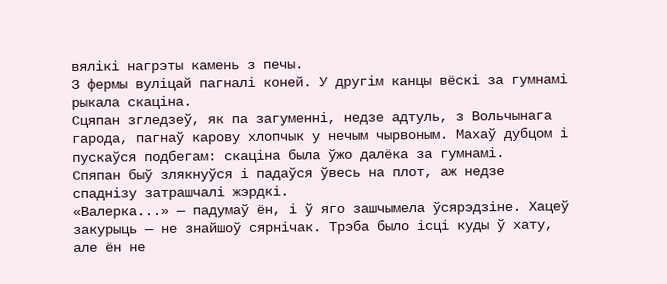вялікі нагрэты камень з печы.
З фермы вуліцай пагналі коней. У другім канцы вёскі за гумнамі рыкала скаціна.
Сцяпан згледзеў, як па загуменні, недзе адтуль, з Вольчынага гарода, пагнаў карову хлопчык у нечым чырвоным. Махаў дубцом і пускаўся подбегам: скаціна была ўжо далёка за гумнамі.
Спяпан быў злякнуўся і падаўся ўвесь на плот, аж недзе спаднізу затрашчалі жэрдкі.
«Валерка...» — падумаў ён, і ў яго зашчымела ўсярэдзіне. Хацеў закурыць — не знайшоў сярнічак. Трэба было ісці куды ў хату, але ён не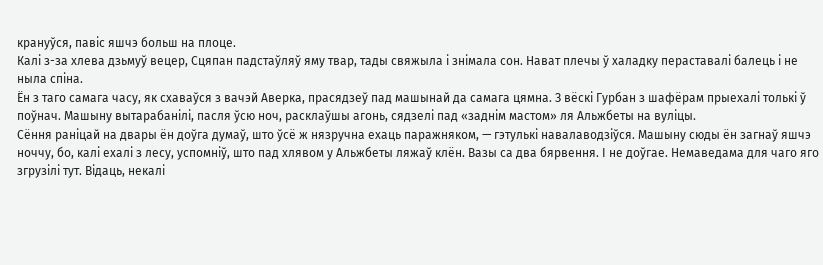крануўся, павіс яшчэ больш на плоце.
Калі з-за хлева дзьмуў вецер, Сцяпан падстаўляў яму твар, тады свяжыла і знімала сон. Нават плечы ў халадку пераставалі балець і не ныла спіна.
Ён з таго самага часу, як схаваўся з вачэй Аверка, прасядзеў пад машынай да самага цямна. З вёскі Гурбан з шафёрам прыехалі толькі ў поўнач. Машыну вытарабанілі, пасля ўсю ноч, расклаўшы агонь, сядзелі пад «заднім мастом» ля Альжбеты на вуліцы.
Сёння раніцай на двары ён доўга думаў, што ўсё ж нязручна ехаць паражняком, — гэтулькі навалаводзіўся. Машыну сюды ён загнаў яшчэ ноччу, бо, калі ехалі з лесу, успомніў, што пад хлявом у Альжбеты ляжаў клён. Вазы са два бярвення. І не доўгае. Немаведама для чаго яго згрузілі тут. Відаць, некалі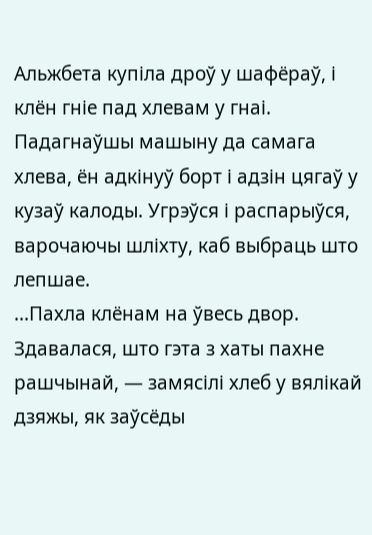Альжбета купіла дроў у шафёраў, і клён гніе пад хлевам у гнаі.
Падагнаўшы машыну да самага хлева, ён адкінуў борт і адзін цягаў у кузаў калоды. Угрэўся і распарыўся, варочаючы шліхту, каб выбраць што лепшае.
...Пахла клёнам на ўвесь двор. Здавалася, што гэта з хаты пахне рашчынай, — замясілі хлеб у вялікай дзяжы, як заўсёды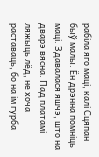рабіла яго маці, калі Сцяпан быў малы. Ён дрэнна помніць маці. Здавалася яшчэ, што на дварэ вясна. Пад платамі ляжыць лёд, не хоча раставаць, бо на ім гурба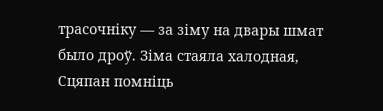трасочніку — за зіму на двары шмат было дроў. Зіма стаяла халодная, Сцяпан помніць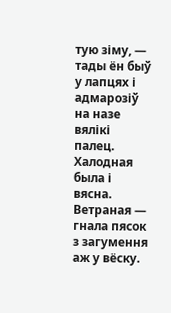тую зіму, — тады ён быў у лапцях і адмарозіў на назе вялікі палец. Халодная была і вясна. Ветраная — гнала пясок з загумення аж у вёску.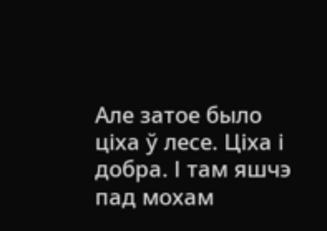Але затое было ціха ў лесе. Ціха і добра. І там яшчэ пад мохам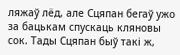ляжаў лёд, але Сцяпан бегаў ужо за бацькам спускаць кляновы сок. Тады Сцяпан быў такі ж,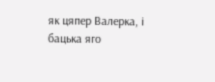як цяпер Валерка, і бацька яго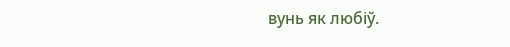вунь як любіў.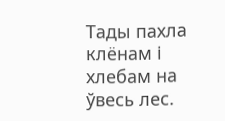Тады пахла клёнам і хлебам на ўвесь лес.